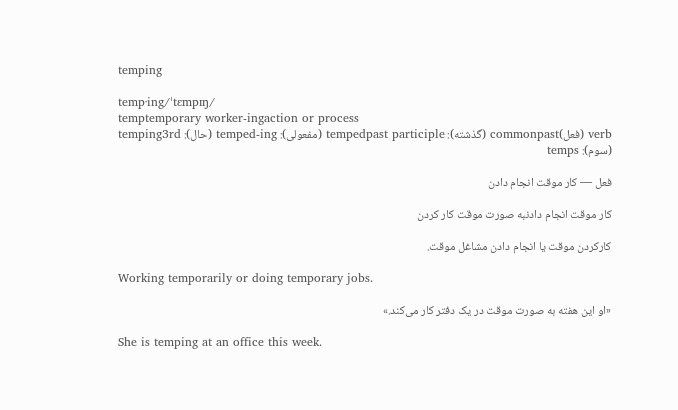temping

temp·ing/ˈtɛmpɪŋ/
temptemporary worker-ingaction or process
verb (فعل)commonpast (گذشته): tempedpast participle (مفعولی): temped-ing (حال): temping3rd (سوم): temps

فعل — کار موقت انجام دادن

کار موقت انجام دادنبه صورت موقت کار کردن

کارکردن موقت یا انجام دادن مشاغل موقت.

Working temporarily or doing temporary jobs.

«او این هفته به صورت موقت در یک دفتر کار می‌کند.»

She is temping at an office this week.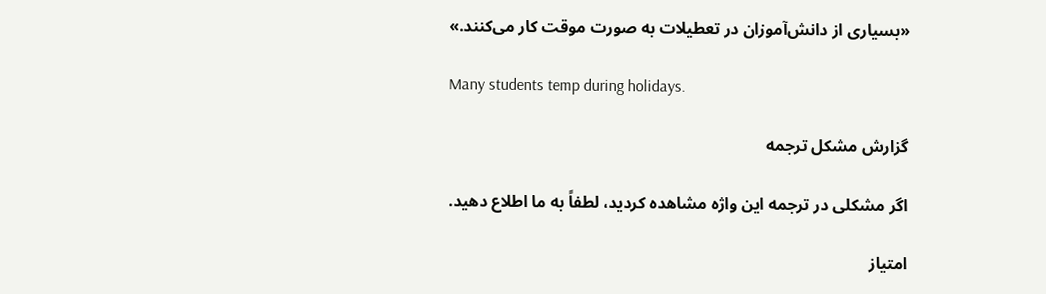«بسیاری از دانش‌آموزان در تعطیلات به صورت موقت کار می‌کنند.»

Many students temp during holidays.

گزارش مشکل ترجمه

اگر مشکلی در ترجمه این واژه مشاهده کردید، لطفاً به ما اطلاع دهید.

امتیاز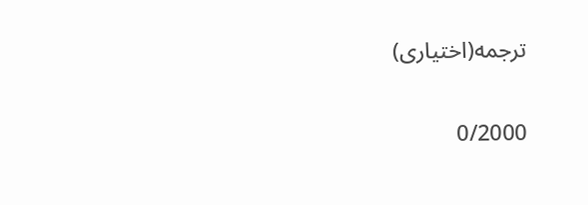ترجمه(اختیاری)

0/2000